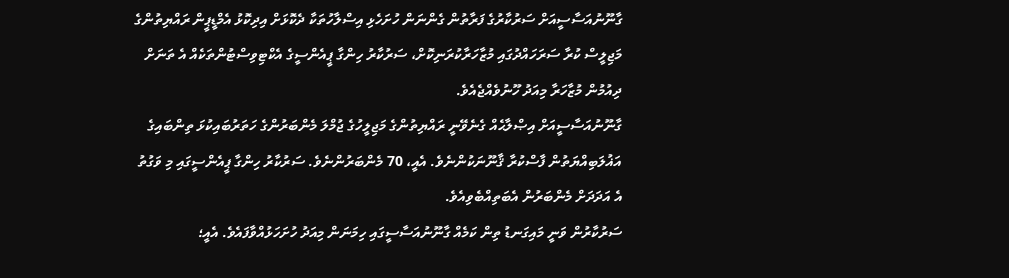ގާނޫނުއަސާސީއަށް ސަރުކާރުގެ ފަރާތުން ގެންނަން ހުށަހެޅި އިސްލާހުތަކާ ދެކޮޅަށް އިދިކޮޅު އެމްޑީޕީން ރައްޔިތުންގެ މަޖިލީސް ކުރާ ސަރަހައްދުގައި މުޒާހަރާކުރަނިކޮށް، ސަރުކާރު ހިންގާ ޕީއެންސީގެ އެކްޓިވިސްޓުންތަކެއް އެ ތަނަށް ދިއުމުން މުޒާހަރާ މިއަދު ހޫނުވެއްޖެއެވެ.
ގާނޫނުއަސާސީއަށް އިޞްލާޙެއް ގެނެވޭނީ ރައްޔިތުންގެ މަޖިލީހުގެ ޖުމްލަ މެންބަރުންގެ ހަތަރުބައިކުޅަ ތިންބައިގެ އަޣުލަބިއްޔަތުން ފާސްކުރާ ޤާނޫނަކުންނެވެ. އެއީ، 70 މެންބަރުންނެވެ. ސަރުކާރު ހިންގާ ޕީއެންސީގައި މި ވަގުތު އެ އަދަދަށް މެންބަރުން އެބަތިއްބެވިއެވެ.
ސަރުކާރުން ވަނީ މައިގަނޑު ތިން ކަމެއް ގާނޫނުއަސާސީގައި ހިމަނަން މިއަދު ހުށަހަޅުއްވާފައެވެ. އެއީ؛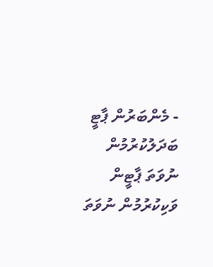- މެންބަރުން ޕާޓީ ބަދަލުކުރުމުން ނުވަތަ ޕާޓީން ވަކިކުރުމުން ނުވަތަ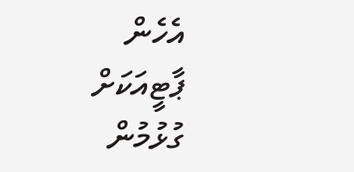އެހެން ޕާޓީއަކަށް ގުޅުމުން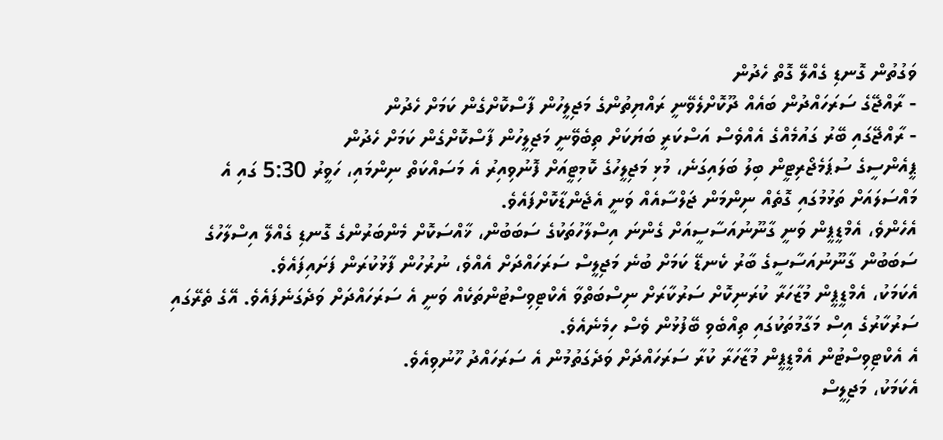ވަގުތުން ގޮނޑި ގެއްލޭ ގޮތް ހެދުން
- ރާއްޖޭގެ ސަރަހައްދުން ބައެއް ދޫކޮށްލެވޭނީ ރައްޔިތުންގެ މަޖިލީހުން ފާސްކޮށްގެން ކަމަށް ހެދުން
- ރާއްޖޭގައި ބޭރު ގައުމެއްގެ އެއްވެސް އަސްކަރީ ބަޔަކަށް ތިބެވޭނީ މަޖިލީހުން ފާސްކޮށްގެން ކަމަށް ހެދުން
ޕީއެންސީގެ ސުޕަމެޖޯރިޓީން ބިލު ބަލައިގަނެ، މުޅި މަޖިލީހުގެ ކޮމިޓީއަށް ފޮނުވިއިރު އެ މަސައްކަތް ނިންމައި، ހަވީރު 5:30 ގައި އެ މައްސަލައަށް ތަޅުމުގައި ގޮތެއް ނިންމަން ޖަލްސާއެއް ވަނީ އެޖެންޑާކޮށްފައެވެ.
އެހެންވެ، އެމްޑީޕީން ވަނީ ގާނޫނުއަސާސީއަށް ގެންނަ އިސްލާހުތަކުގެ ސަބަބުން، ޚާއްސަކޮށް މެންބަރުންގެ ގޮނޑި ގެއްލޭ އިސްލާހުގެ ސަބަބުން ގާނޫނުއަސާސީގެ ބާރު ކެނޑޭ ކަމަށް ބުނެ މަޖިލީސް ސަރަހައްދަށް އެއްވެ، ނުރުހުން ފާޅުކުރަން ފަށައިފައެވެ.
އެކަމަކު، އެމްޑީޕީން މުޒާހަރާ ކުރަނިކޮށް ސަރުކާރަށް ނިސްބަތްވާ އެކްޓިވިސްޓުންތަކެއް ވަނީ އެ ސަރަހައްދަށް ވަދެގަނެފައެވެ. އޭގެ ތެރޭގައި ސަރުކާރުގެ އިސް މަގާމުތަކުގައި ތިއްބެވި ބޭފުޅުން ވެސް ހިމެނެއެވެ.
އެ އެކްޓިވިސްޓުން އެމްޑީޕީން މުޒާހަރާ ކުރާ ސަރަހައްދަށް ވަދެގަތުމުން އެ ސަރަހައްދު ހޫނުވިއެވެ.
އެކަމަކު، މަޖިލީސް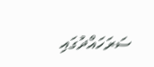ސަރަހައްދުގައި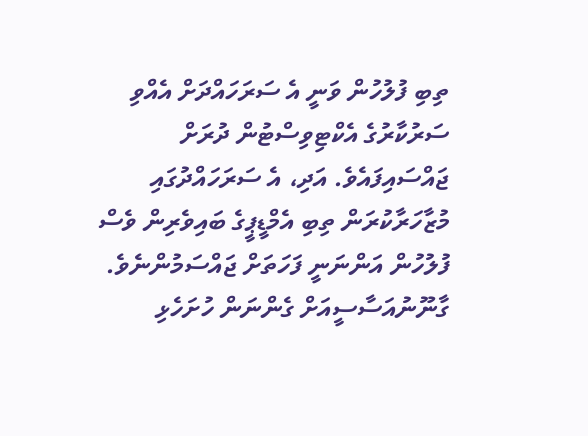ތިބި ފުލުހުން ވަނީ އެ ސަރަހައްދަށް އެއްވި ސަރުކާރުގެ އެކްޓިވިސްޓުން ދުރަށް ޖައްސައިފައެވެ. އަދި، އެ ސަރަހައްދުގައި މުޒާހަރާކުރަން ތިބި އެމްޑީޕީގެ ބައިވެރިން ވެސް ފުލުހުން އަންނަނީ ފަހަތަށް ޖައްސަމުންނެވެ.
ގާނޫނުއަސާސީއަށް ގެންނަން ހުށަހެޅި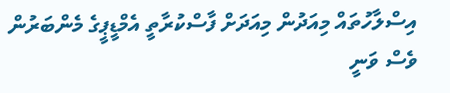އިސްލާހުތައް މިއަދުން މިއަދަށް ފާސްކުރާތީ އެމްޑީޕީގެ މެންބަރުން ވެސް ވަނީ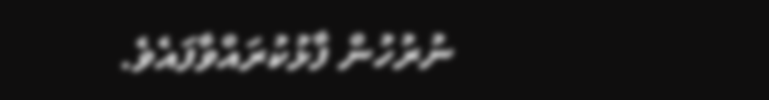ނުރުހުން ފާޅުކުރައްވާފައެވެ.